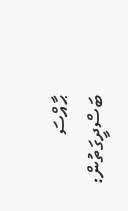ޙާއްސަ ބަސްދީގަތުން: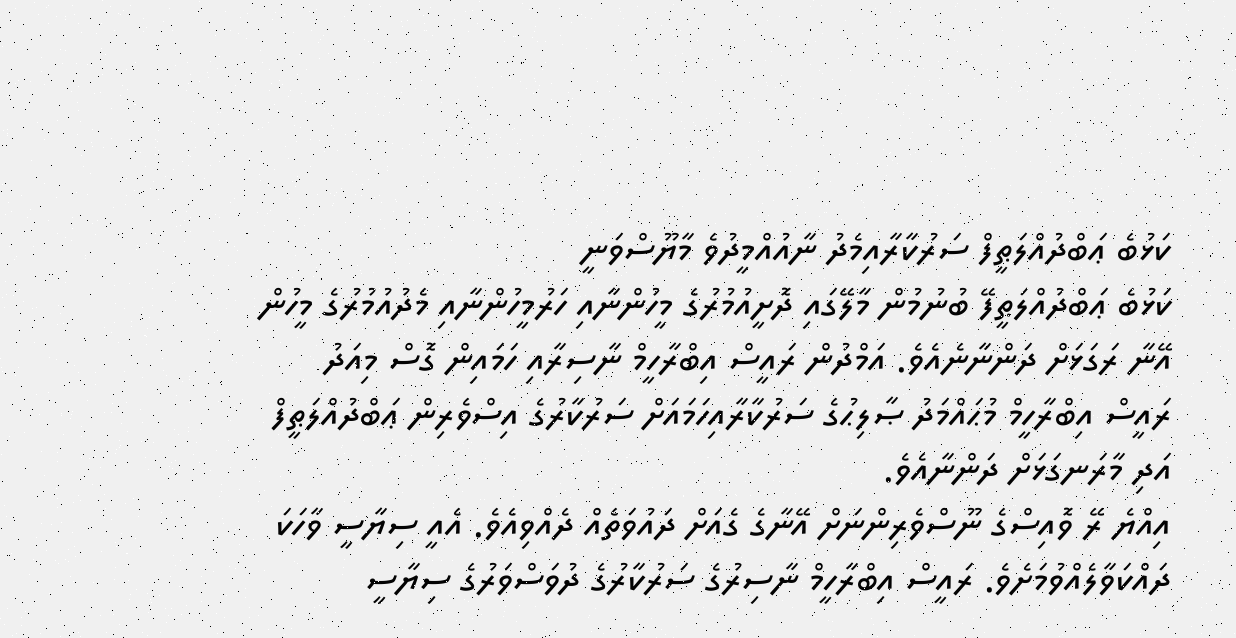ކަޅުބެ ޢަބްދުއްލަޠީފް ސަރުކާރާއިމެދު ނާއުއްމީދުވެ މާޔޫސްވަނީ
ކަޅުބެ ޢަބްދުއްލަޠީފޭ ބުނުމުން މާލޭގައި ދޮށީއުމުރުގެ މީހުންނާއި ހަރުމީހުންނާއި މެދުއުމުރުގެ މީހުން އޭނާ ރަގަޅަށް ދަންނާނެއެވެ. އަމްދުން ރައީސް އިބްރާހީމް ނާސިރާއި ހަމައިން ގޮސް މިއަދު ރައީސް އިބްރާހީމް މުޙައްމަދު ޞާލިޙުގެ ސަރުކާރާއިހަމައަށް ސަރުކާރުގެ އިސްވެރިން ޢަބްދުއްލަޠީފް އަދި މާރަނގަޅަށް ދަންނާއެވެ.
އިއްޔެ ރޭ ވޮއިސްގެ ނޫސްވެރިންނަށް އޭނާގެ ގެއަށް ދައުވަތެއް ދެއްވިއެވެ. އެއީ ސިޔާސީ ވާހަކަ ދައްކަވާލެއްވުމަށެވެ. ރައީސް އިބްރާހީމް ނާސިރުގެ ސަރުކާރުގެ ދުވަސްވަރުގެ ސިޔާސީ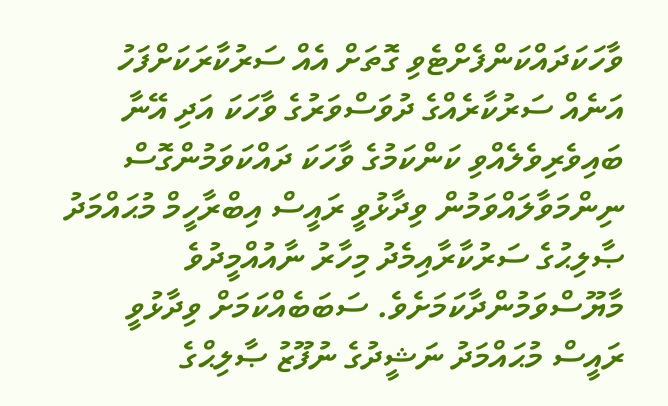ވާހަކަދައްކަންފެށްޓެވި ގޮތަށް އެއް ސަރުކާރަކަށްފަހު އަނެއް ސަރުކާރެއްގެ ދުވަސްވަރުގެ ވާހަކަ އަދި އޭނާ ބައިވެރިވެލެއްވި ކަންކަމުގެ ވާހަކަ ދައްކަވަމުންގޮސް ނިންމަވާލައްވަމުން ވިދާޅުވީ ރައީސް އިބްރާހީމް މުޙައްމަދު ޞާލިޙުގެ ސަރުކާރާއިމެދު މިހާރު ނާއުއްމީދުވެ މާޔޫސްވަމުންދާކަމަށެވެ. ސަބަބެއްކަމަށް ވިދާޅުވީ ރައީސް މުޙައްމަދު ނަޝީދުގެ ނުފޫޒު ޞާލިޙްގެ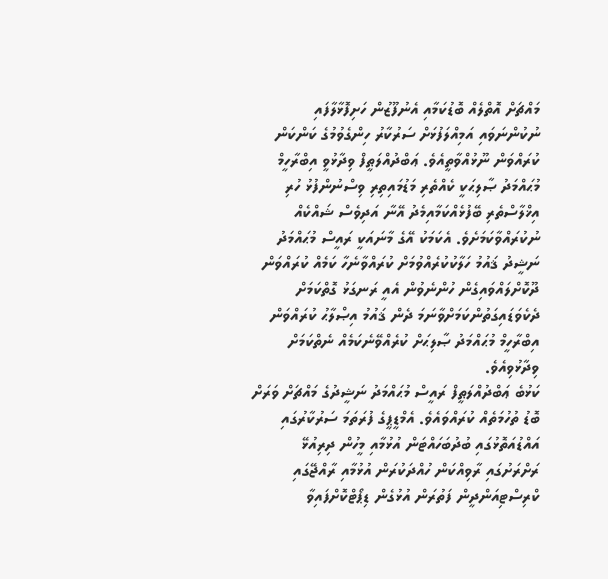މައްޗަށް އޮތްލެއް ބޮޑުކަމާއި އެނުފޫޒުން ހަށިފޮޅާލާފައި ނުކުންނަވައި އަމިއްލަފުޅަށް ސަރުކާރު ހިންގެވުމުގެ ކަންކަން ކުރައްވަން ނޫޅުއްވާތީއެވެ. ޢަބްދުއްލަޠީފް ވިދާޅުވީ އިބްރާހީމް މުޙައްމަދު ޞާލިޙަކީ ކެއްތެރި މަޑުމައިތިރި ވިސްނުންފުޅު ހުރި އިޚްލާސްތެރި ބޭފުޅެއްކަމާއިމެދު އޭނާ އަދިވެސް ޝައްކެއް ނުކުރައްވާކަމަށެވެ. އެކަމަކު އޭގެ މާނައަކީ ރައީސް މުޙައްމަދު ނަޝީދު ޤައުމު ހަލާކުކުރެއްވުމަށް ކުރައްވާނެހާ ކަމެއް ކުރައްވަން ދޫކޮށްލައްވައިގެން ހުންނެވުން އެއީ ރަނގަޅު ގޮތްކަމަށް ދެކެވަޑައިގަތުންކަމަށްވާނަމަ ދެން ޤައުމު އިޞްލާޙު ކުރައްވަން އިބްރާހީމް މުޙައްމަދު ޞާލިޙަށް ކުރެއްވޭނެކަމެއް ނެތްކަމަށް ވިދާޅުވިއެވެ.
ކަޅުބެ ޢަބްދުއްލަޠީފް ރައީސް މުޙައްމަދު ނަޝީދުގެ މައްޗަށް ވަރަށް ބޮޑު ތުހުމަތެއް ކުރައްވައެވެ. އެމްޑީޕީގެ ފުރަތަމަ ސަރުކާރުގައި އައްޑުއަތޮޅުގައި ބުދުބަހައްޓަން އުޅުމާއި މީހުން ދިރިއުޅޭ ރަށްރަށުގައި ރާވިއްކަން ހުއްދަކުރަން އުޅުމާއި ރާއްޖޭގައި ކްރިސްޓިއަންދީން ފަތުރަން އުޅުގެން ޑިޕޯޓްކޮށްފައިވާ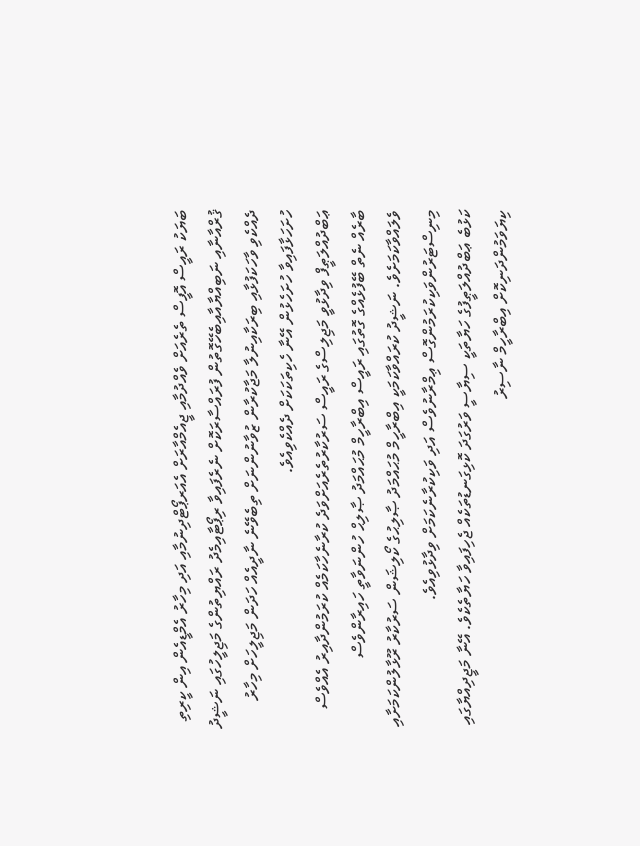ބަޔަކު ރައީސް އޮފީސް ތެރެއަށް ވެއްދުމާއި ޖީއެމްއާރަށް އެއަރޕޯޓްދިނުމާއި އަދި މިހާރު އެމްޑީއެން އިން ކީރިތި ޤުރްއާނާއި ނަބިއްޔާއާއިބެހޭގޮތުން ފުރައްސާރަކޮށް ނެރެފައިވާ ރިޕޯޓާއިމެދު ރައްޔިތުންގެ މަޖިލީހުގައި ނަޝީދު ދެއްކެވި ވާހަކަފުޅާއި ބިރަކާއިނުލާ މަޖާކުރާން ޒުވާނުންނަށް ތިބެވޭނެ ނާދީއެއް ހަދަން މަޖިލީހަށް މިހާރު ހުށަހަޅާފައިވާ ހުށަހެޅުން އޭނާ ހެކިތަކަކަށް ދެއްކެވިއެވެ.
ޢަބްދުއްލަޠީފް ވިދާޅުވީ މަޖިލިސްގެ ރައީސް ސަރުކާރުތެރެއަށްވަދެ ކުރާނެހާކަމެއް ކުރަމުންދާއިރު އެއްވެސް ބާރެއް ނެތް ބޭފުޅެއްގެ ގޮތުގައި ރައީސް އިބްރާހީމް މުޙައްމަދު ޞާލިޙް ހުންނަވާތީ ހައިރާންވެސް ވެލައްވާކަމަށެވެ. ނަޝީދު ކުރައްވާކަމަކީ އިބްރާހީމް މުޙައްމަދު ޞާލިޙުގެ ކޯލިޝަން ސަރުކާރު ރޫޅާލުންކަމަށާއި މިނިސްޓަރުންވަކިކުރަމުންގޮސް ޢިމްރާނުވެސް އަދި ވަކިކުރާނެކަމަށް ވިދާޅުވިއެވެ.
ކަޅުބެ ޢަބްދުއްލަޠީފުގެ ހަޔާތަކީ ސިޔާސީ ވަރުގަދަ ކޮޅިގަނޑުތަކެއް ޖެހިފައިވާ ހަޔާތެކެވެ. އޭނާ މަޖީދިއްޔާގައި ކިޔަވަމުންދަނިކޮށް އިބްރާހީމް ނާސިރު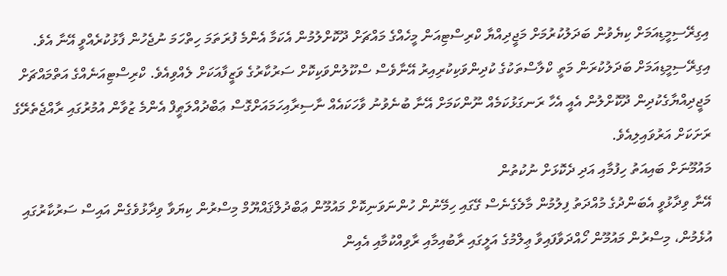އިގިރޭސިމީޑިއަމަށް ކިޔެވުން ބަދަލުކުރުމަށް މަޖީދިއްޔާ ކްރިސްޓިއަން މީހެއްގެ މައްޗަށް ދޫކޮށްލުމުން އެކަމާ އެންމެ ފުރަތަމަ ހިތްހަމަ ނުޖެހުން ފާޅުކުރެއްވީ އޭނާ އެވެ. އިގިރޭސިމީޑިއަމަށް ބަދަލުކުރަން މަތީ ކްލާސްތަކުގެ ކުދިންވަކިކުރިއިރު އޭނާވެސް ސްކޫލުންވަކިކޮށް ސަރުކާރުގެ ވަޒީފާއަކަށް ލެއްވިއެވެ. ކްރިސްޓިއަނެއްގެ އަތްމައްޗަށް މަޖީދިއްޔާގެކުދިން ދޫކޮށްލުން އެއީ އެހާ ރަނގަޅުކަމެއް ނޫންކަމަށް އޭނާ ބުނެވުނު ވާހަކައެއް ނާސިރާއިހަމައަށްގޮސް ޢަބްދުއްލަޠީފް އެންމެ ޒުވާން އުމުރުގައި ރާއްޖެތެރޭގެ ރަށަކަށް އަރުވައިލިއެވެ.
މައުމޫނަށް ބައިއަތު ހިފުމާއި އަދި ދެކޮޅަށް ނުކުތުން
އޭނާ ވިދާޅުވީ އެބަންދުގެ މުއްދަތު ފިލުމުން މާލެގެނެސް ގޭގައި ހިމޭނުން ހުންނަވަނިކޮށް މައުމޫން ޢަބްދުލްޤައްޔޫމް މިސްރުން ކިޔަވާ ވިދާޅުވެގެން އައިސް ސަރުކާރުގައި އުޅެމުން، މިސްރުން މައުމޫން ހޯއްދަވާފައިވާ ޢިލްމުގެ އަލީގައި ރާބުއިމާއި ރާވިއްކުމާއި އެއިން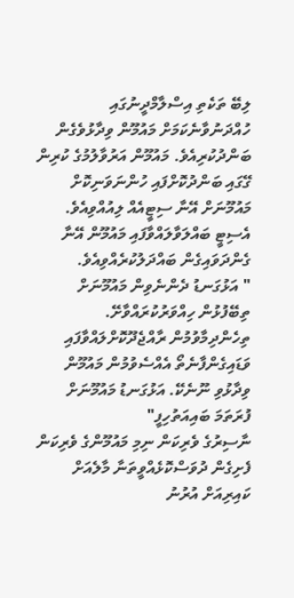ލިބޭ ތަކެތި އިސްލާމްދީނުގައި ހުއްދަނުވާނެކަމަށް މައުމޫން ވިދާޅުވެގެން ބަންދުކުރިއެވެ. މައުމޫން އަރުވާލުމުގެ ކުރިން ގޭގައި ބަންދުކޮށްފައި ހުންނަވަނިކޮށް މައުމޫނަށް އޭނާ ސިޓީއެއް ލިއުއްވިއެވެ. އެސިޓީ ބައްލަވާލައްވާފައި މައުމޫން އޭނާ ގެންދަވައިގެން ބައްދަލުކުރެއްވިއެވެ.
" އަޅުގަނޑު ދެންނެވިން މައުމޫނަށް ތިބޭފުޅުން ހިއްވަރުކުރައްވާށޭ. ތިހެންދިމާވުމުން ރާއްޖެދޫކޮށްލައްވާފައި ވަޑައިގެންފާނެތޯ އެއްސެވުމުން މައުމޫން ވިދާޅުވި ނޫނެކޭ. އަޅުގަނޑު މައުމޫނަށް ފުރަތަމަ ބައިއަތުހިފީ"
ނާސިރުގެ ވެރިކަން ނިމި މައުމޫންގެ ވެރިކަން ފެށިގެން ދުވަސްކޮޅެއްވީތަނާ މާލެއަށް ކައިރިއަށް އުރުނު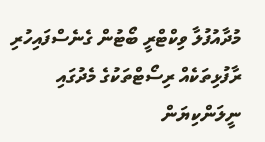މުދާއުފުލާ ވިކްޓްރީ ބޯޓުން ގެނެސްފައިހުރި ރާފުޅިތަކެއް ރިސޯޓްތަކުގެ މެދުގައި ނީލަންކިޔަން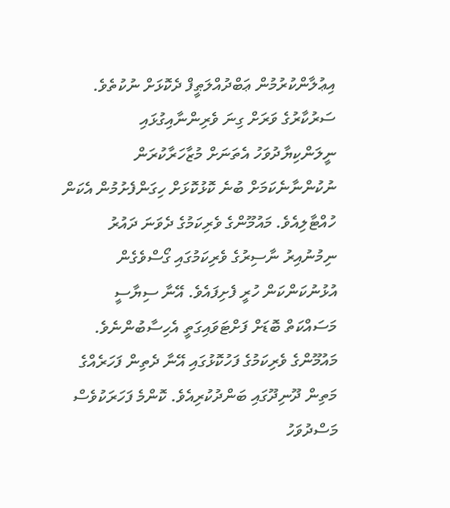އިޢުލާންކުރުމުން ޢަބްދުއްލަޠީފް ދެކޮޅަށް ނުކުތެވެ. ސަރުކާރުގެ ވަރަށް ގިނަ ވެރިންނާއިގުޅައި ނީލަންކިޔާދުވަހު އެތަނަށް މުޒާހަރާކުރަން ނުކުންނާނެކަމަށް ބުނެ ކޮޅުކޮޅަށް ހިގަންފެށުމުން އެކަން ހުއްޓާލިއެވެ. މައުމޫންގެ ވެރިކަމުގެ ދެވަނަ ދައުރު ނިމުނުއިރު ނާސިރުގެ ވެރިކަމުގައި ގޯސްވެގެން އުޅުނުކަންކަން ހުރީ ފެށިފައެވެ. އޭނާ ސިޔާސީ މަސައްކަތް ބޮޑަށް ފަށްޓަވައިގަތީ އެހިސާބުންނެވެ. މައުމޫންގެ ވެރިކަމުގެ ފަހުކޮޅުގައި އޭނާ ދެތިން ފަހަރެއްގެ މަތިން ދޫނިދޫގައި ބަންދުކުރިއެވެ. ކޮންމެ ފަހަރަކުވެސް މަސްދުވަހު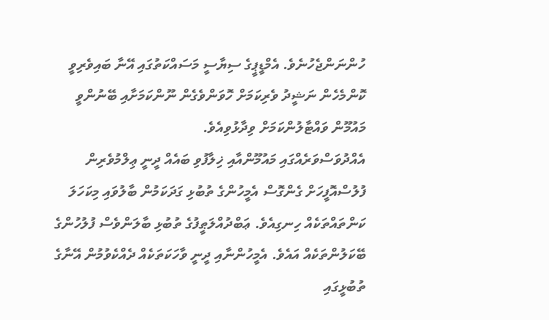ހުންނަންޖެހުނެވެ. އެމްޑީޕީގެ ސިޔާސީ މަސައްކަތުގައި އޭނާ ބައިވެރިވީ ކޮންމެހެން ނަޝީދު ވެރިކަމަށް ހޮވަންވެގެން ނޫންކަމަށާއި ބޭނުންވީ މައުމޫން ވައްޓާލުންކަމަށް ވިދާޅުވިއެވެ.
އެއްދުވަސްވަރެއްގައި މައުމޫންއާއި ޚިލާފުވި ބައެއް ދީނީ ޢިލްމުވެރިން ފުލުސްއޮފީހަށް ގެންގޮސް އެމީހުންގެ ތުބުޅި ގަދަކަމުން ބާލުވައި މިކަހަލަ ކަންތައްތަކެއް ހިނގިއެވެ. ޢަބްދުއްލަޠީފުގެ ތުބުޅި ބާލަންވެސް ފުލުހުންގެ ބޭކަލުންތަކެއް އައެވެ. އެމީހުންނާއި ދީނީ ވާހަކަތަކެއް ދެއްކެވުމުން އޭނާގެ ތުބުޅީގައި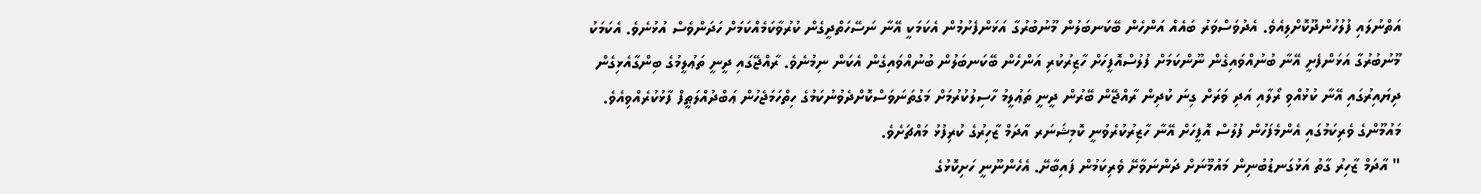އަތްނުލައި ފުލުހުންދޫކޮށްލިއެވެ. އެދުވަސްވަރު ބައެއް އަންހެން ބޭކަނބަލުން މޫނުބުރުގާ އަޅަންފެށުމުން އެކަމަކީ އޭނާ ނަސޭހަތްދީގެން ކުރުވާކަމެއްކަމަށް ހަދަންވެސް އުޅުނެވެ. އެކަމަކު މޫނުބުރުގާ އަޅަންފެށީ އޭނާ ބުނުއްވައިގެން ނޫންކަމަށް ފުލުސްއޮފީހަށް ހާޒިރުކުރި އަންހެން ބޭކަނބަލުން ބުނުއްވައިގެން އެކަން ނިމުނެވެ. ރާއްޖޭގައި ދީނީ ތަޢުލީމުގެ ބިންގާއެޅިގެން ދިޔައިރުގައި އޭނާ ކުޅުއްވި ރޯލާއި އަދި ވަރަށް ގިނަ ކުދިން ރާއްޖޭން ބޭރުން ދީނީ ތަޢުލީމު ހާސިލުކުރުމަށް މަގުތަނަވަސްކޮށްދެވުނުކަމުގެ ހިތްހަމަޖެހުން ޢަބްދުއްލަޠީފް ފާޅުކުރެއްވިއެވެ.
މައުމޫންގެ ވެރިކަމުގައި އެންމެފަހުން ފުލުސް އޮފީހަށް އޭނާ ހާޒިރުކުރެވުނީ ކޮމިޝަނަރ އާދަމް ޒާހިރުގެ ކުރިފުޅު މައްޗަށެވެ.
" އާދަމް ޒާހިރު ގާތު އަޅުގަނޑުބުނިން މައުމޫނަށް ދަންނަވާށޭ ވެރިކަމުން ފައިބާށޭ. އެހެންނޫނީ ހަށިކޮޅުގެ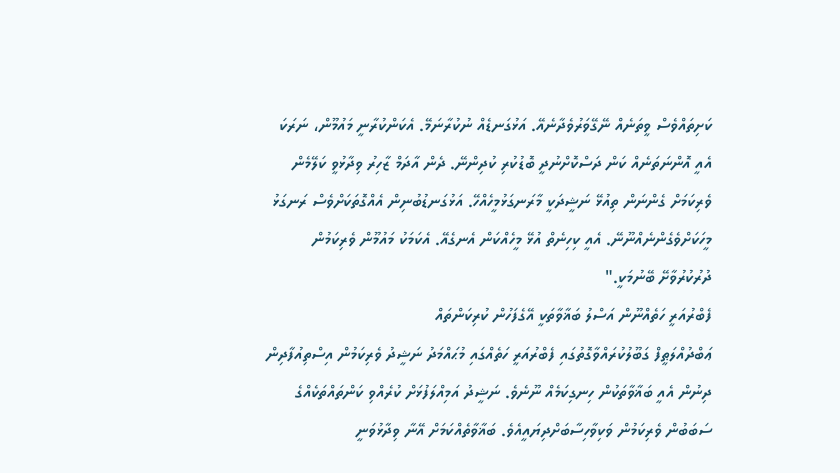ކަށިތައްވެސް ވީތަނެއް ނޭގޭވަރުވެދާނެއޭ. އަޅުގަނޑެއް ނުކުރާނަމޭ. އެކަންކުރާނީ މައުމޫން، ނަރަކަ އެއީ އޮންނަތަނެއް ކަން ދަސްކޮށްނުދީ ބޮޑުކުރި ކުދިންނޭ. ދެން އާދަމް ޒާހިރު ވިދާޅުވީ ކަލޭމެން ވެރިކަމަށް ގެންނަން ތިއުޅޭ ނަޝީދަކީ މާރަނގަޅުމީހެއްހޭ. އަޅުގަނޑުބުނިން އެއްގޮތަކަށްވެސް ރަނގަޅު މީހަކަށްވެގެންނެއްނޫނޭ. އެއީ ކިހިނެތް އުޅޭ މީހެއްކަން އެނގެއޭ. އެކަމަކު މައުމޫން ވެރިކަމުން ދުރުކުރުވާށޭ ބޭނުމަކީ."
ފެބްރުއަރީ ހަތެއްނޫން އަސްލު ބަޣާވާތަކީ އޭގެފަހުން ކުރިކަންތައް
ޢަބްދުއްލަޠީފް ގަބޫލުކުރައްވާގޮތުގައި ފެބްރުއަރީ ހަތެއްގައި މުޙައްމަދު ނަޝީދު ވެރިކަމުން އިސްތިއުފާދިން ދިނުން އެއީ ބަޣާވާތަކުން ހިނގިކަމެއް ނޫނެވެ. ނަޝީދު އަމިއްލަފުޅަށް ކުރެއްވި ކަންތައްތަކެއްގެ ސަބަބުން ވެރިކަމުން ވަކިވާހިސާބަށްދިޔައީއެވެ. ބަޣާވާތެއްކަމަށް އޭނާ ވިދާޅުވަނީ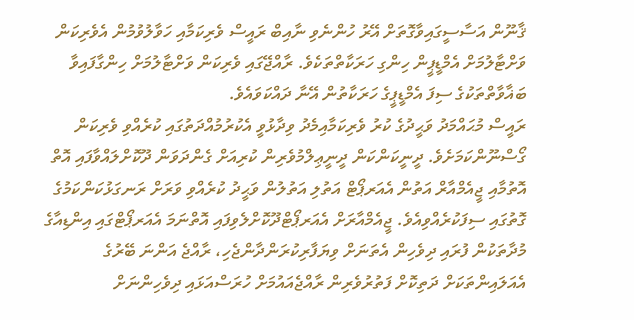ޤާނޫން އަސާސީގައިވާގޮތަށް އޭރު ހުންނެވި ނާއިބް ރައީސް ވެރިކަމާއި ހަވާލުވުމުން އެވެރިކަން ވަށްޓާލުމަށް އެމްޑީޕީން ހިންގި ހަރަކާތްތަކެވެ. ރާއްޖޭގައި ވެރިކަން ވަށްޓާލުމަށް ހިންގާފައިވާ ބަޣާވާތްތަކުގެ ސިފަ އެމްޑީޕީގެ ހަރަކާތުން އޭނާ ދައްކަވައެވެ.
ރައީސް މުޙައްމަދު ވަޙީދުގެ ކުރު ވެރިކަމާއިމެދު ވިދާޅުވީ އެކުރުމުއްދަތުގައި ކުރެއްވި ވެރިކަން ގޯސްނޫންކަމަށެވެ. ދީނީކަންކަން ދީނީޢިލްމުވެރިން ކުރިއަށް ގެންދަވަން ދޫކޮށްލައްވާފައި އޮތް އޮތުމާއި ޖީއެމްއާރް އަތުން އެއަރޕޯޓް އަތުލި އަތުލުން ވަޙީދު ކުރެއްވި ވަރަށް ރަނގަޅުކަންކަމުގެ ގޮތުގައި ސިފަކުރެއްވިއެވެ. ޖީއެމްއާރަށް އެއަރޕޯޓްދޫކޮށްލެވިފައި އޮތްނަމަ އެއަރޕޯޓްގައި އިންޑިއާގެ މުދާތަކުން ފުރައި ދިވެހިން އެތަނަށް ވިޔަފާރިކުރަންދާންޖެހި، ރާއްޖެ އަންނަ ބޭރުގެ އެއަލައިންތަކަށް ދަތިކޮށް ފަތުރުވެރިން ރާއްޖެއައުމަށް ހުރަސްއަޅައި ދިވެހިންނަށް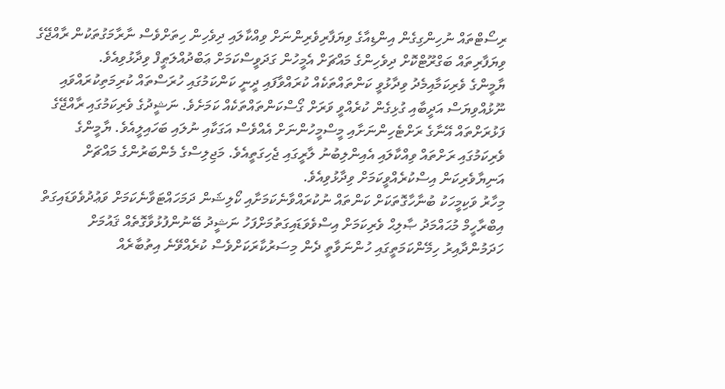ރިސޯޓްތައް ނުހިންގިގެން އިންޑިއާގެ ވިޔަފާރިވެރިންނަށް ވިއްކާލައި ދިވެހިން ހިތަށްވެސް ނާރާމަގުތަކުން ރާއްޖޭގެ ވިޔަފާރިތައް ބަގްރޫޓްކޮށް ދިވެހިންގެ މައްޗަށް އެމީހުން ގަދަވީސްކަމަށް ޢަބްދުއްލަޠީފް ވިދާޅުވިއެވެ.
ޔާމީންގެ ވެރިކަމާއިމެދު ވިދާޅުވީ ކަންތައްތަކެއް ކުރައްވާފައި ދީނީ ކަންކަމުގައި ހުރަސްތައް ކުރިމަތިކުރައްވައި ނޫޅުއްވިޔަސް އަދީބާއި ގުޅިގެން ކުރެއްވީ ވަރަށް ގޯސްކަންތައްތަކެއް ކަމަށެވެ. ނަޝީދުގެ ވެރިކަމުގައި ރާއްޖޭގެ ފަޅުރަށްތައް އޭނާގެ ރަށްޓެހިންނަށާއި މީސްމީހުންނަށް އެއްވެސް އަގަކާއި ނުލައި ބަހައިލީއެވެ. ޔާމީންގެ ވެރިކަމުގައި ރަށްތައް ވިއްކާލައި އެއިންލިބުނު ލާރީގައި ޖެހިގަތީއެވެ. މަޖިލިސްގެ މެންބަރުންގެ މައްޗަށް އަނިޔާވެރިކަން އިސްކުރެއްވީކަމަށް ވިދާޅުވިއެވެ.
މިހާރު ވަކިމީހަކު ބުނާހާގޮތަކަށް ކަންތައް ނުކުރައްވާނެކަމަށާއި ކޯލިޝަން ދަމަހައްޓަވާނެކަމަށް ވަޢުދުވެވަޑައިގަތް އިބްރާހީމް މުޙައްމަދު ޞާލިޙް ވެރިކަމަށް އިސްވެވަޑައިގަތުމަށްފަހު ނަޝީދު ބޭނުންފުޅުވާގޮތެއް ޤައުމަށް ހަދަމުންދާއިރު ހިމޭންކަމަތީގައި ހުންނަވާތީ ދެން މިސަރުކާރަކަށްވެސް ކުރެއްވޭނެ އިތުބާރެއް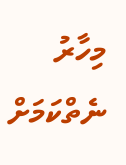މިހާރު ނެތްކަމަށް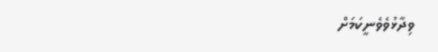ވިދާޅުވެވެނީކަމަށް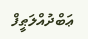ޢަބްދުއްލަޠީފް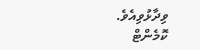ވިދާޅުވިއެވެ.
ކޮމެންޓް